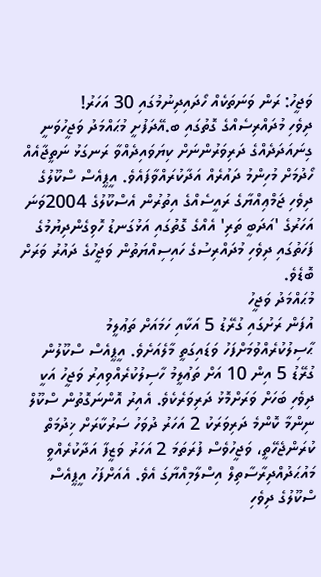ވަޖީހު: ރަން ވަނަތަކެއް ހޯދައިދިނުމުގައި 30 އަހަރު!
ދިވެހި މުދައްރިސެއްގެ ގޮތުގައި ބ.އޭދަފުށީ މުޙައްމަދު ވަޖީހުވަނީ ގިނައަދަދެއްގެ ދަރިވަރުންނަށް ކިޔަވައިދެއްވާ ރަނގަޅު ނަތީޖާއެއް ހޯދުމަށް މުހިންމު ދައުރެއް އަދާކުރައްވާފައެވެ. އީޕީއެސް ސްކޫލުގެ ދިވެހި ޖަމްޢިއްޔާގެ ރައީސެއްގެ އިތުރުން އެސްކޫލުގެ 2004ވަނަ އަހަރުގެ 'އަދަބީ ތަރި' އެއްގެ ގޮތުގައި އަޅުގަނޑު ހޮވިގެންދިޔުމުގެ ފަހަތުގައި ދިވެހި މުދައްރިސުގެ ހައިސިއްޔަތުން ވަޖީހުގެ ދައުރު ވަރަށް ބޮޑެވެ.
މުޙައްމަދު ވަޖީހު
އުފަން ރަށުގައި ގުރޭޑު 5 އަކާއި ހަމައަށް ތަޢުލީމު ޙާސިލުކުރެއްވުމަށްފަހު ވަޑައިގަތީ މާލެއަށެވެ. އީޕީއެސް ސްކޫލުން ގުރޭޑު 5 އިން 10 އަށް ތަޢުލީމު ހާސިލުކުރެއްވިއިރު ވަޖީހު އަކީ ދިވެހި ބަހަށް ވަރަށްމޮޅު ދަރިވަރެކެވެ. އެއިރު އޮންނަގޮތުން ސްކޫލް ނިންމާ ކޮންމެ ދަރިވަރަކު 2 އަހަރު ދުވަހު ސަރުކާރަށް ޚިދުމަތް ކުރަންޖެހޭތީ، ވަޖީހުވެސް ފުރަތަމަ 2 އަހަރު ވަޒީފާ އަދާކުރެއްވީ މައުޙަދުއްދިރާސާތިލް އިސްލާމިއްޔާގަ އެވެ. އެއަށްފަހު އީޕީއެސް ސްކޫލުގެ ދިވެހި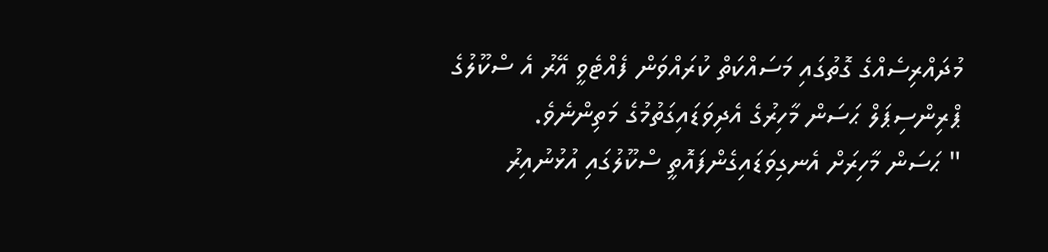މުދައްރިސެއްގެ ގޮތުގައި މަސައްކަތް ކުރައްވަން ފެއްޓެވީ އޭރު އެ ސްކޫލުގެ ޕްރިންސިޕަލް ޙަސަން މާހިރުގެ އެދިވަޑައިގަތުމުގެ މަތިންނެވެ.
" ޙަސަން މާހިރަށް އެނގިވަޑައިގެންފައޮތީ ސްކޫލުގައި އުޅުނުއިރު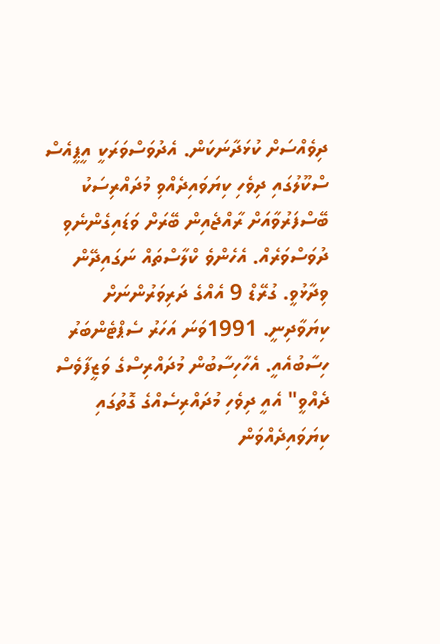ދިވެއްސަށް ކުޅަދާނަކަން. އެދުވަސްވަރަކީ އީޕީއެސް ސްކޫލުގައި ދިވެހި ކިޔަވައިދެއްވި މުދައްރިސަކު ބޭސްފަރުވާއަށް ރާއްޖެއިން ބޭރަށް ވަޑައިގެންނެވި ދުވަސްވަރެއް. އެހެންވެ ކްލާސްތައް ނަގައިދޭން ވިދާޅުވީ. ގުރޭޑް 9 އެއްގެ ދަރިވަރުންނަށް ކިޔަވާދިނީ. 1991ވަނަ އަހަރު ސެޕްޓެންބަރު ހިސާބުއެއީ. އެހާހިސާބުން މުދައްރިސްގެ ވަޒީފާވެސް ދެއްވީ" އެއީ ދިވެހި މުދައްރިސެއްގެ ގޮތުގައި ކިޔަވައިދެއްވަން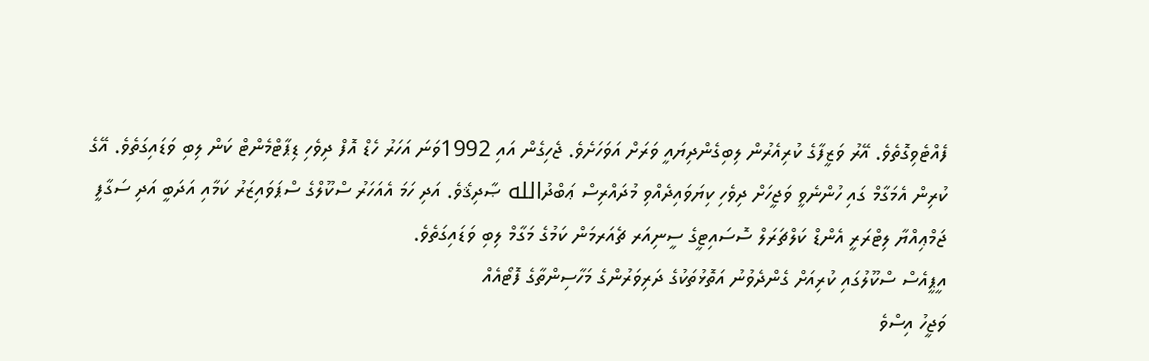ފެއްޓެވިގޮތެވެ. އޭރު ވަޒީފާގެ ކުރިއެރުން ލިބިގެންދިޔައީ ވަރަށް އަވަހަށެވެ. ޖެހިގެން އައި 1992ވަނަ އަހަރު ހެޑް އޮފް ދިވެހި ޑިޕާޓްމެންޓް ކަން ލިބި ވަޑައިގަތެވެ. އޭގެ ކުރިން އެމަގާމް ގައި ހުންނެވީ ވަޖީހަށް ދިވެހި ކިޔަވައިދެއްވި މުދައްރިސް ޢަބްދުالله ޞާދިޤެވެ. އަދި ހަމަ އެއަހަރު ސްކޫލްގެ ސްޕަވައިޒަރު ކަމާއި އަދަބީ އަދި ސަގާފީ ޖަމްޢިއްޔާ ލިޓްރަރީ އެންޑް ކަލްޗަރަލް ސޮސައިޓީގެ ސީނިއަރ ޗެއަރމަން ކަމުގެ މަގާމް ލިބި ވަޑައިގަތެވެ.
އީޕީއެސް ސްކޫލުގައި ކުރިއަށް ގެންދެވުނު އަތޮޅުތަކުގެ ދަރިވަރުންގެ މަހާސިންތާގެ ފޮޓޯއެއް
ވަޖީހު އިސްވެ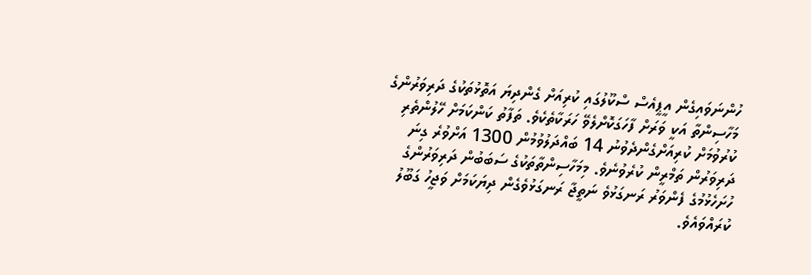ހުންނަވައިގެން އީޕީއެސް ސްކޫލުގައި ކުރިއަށް ގެންދިޔަ އަތޮޅުތަކުގެ ދަރިވަރުންގެ މަހާސިންތާ އަކީ ވަރަށް ފާހަގަކޮށްލެވޭ ހަރަކާތެކެވެ. ތަފާތު ކަންކަމަށް ހޭލުންތެރި ކުރުވުމަށް ކުރިއަށްގެންދެވުނު 14 ބައްދަލުވުމުން 1300 އަށްވުރެ ގިނަ ދަރިވަރުން ތަމްރީން ކުރެވުނެވެ. މިމަހާސިންތާތަކުގެ ސަބަބުން ދަރިވަރުންގެ ހުށަހެޅުމުގެ ފެންވަރު ރަނގަޅުވެ ނަތީޖާ ރަނގަޅުވެގެން ދިޔަކަމަށް ވަޖީހު ގަބޫލު ކުރައްވައެވެ.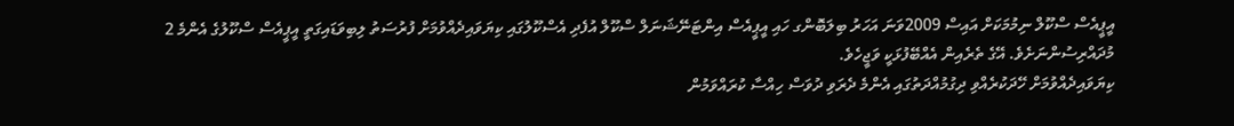އީޕީއެސް ސްކޫލް ނިމުމަކަށް އައިސް 2009ވަނަ އަހަރު ބިލަބޮންގ ހައި އީޕީއެސް އިންޓަނޭޝަނަލް ސްކޫލް އުފެދި އެސްކޫލުގައި ކިޔަވައިދެއްވުމަށް ފުރުސަތު ލިބިވަޑައިގަތީ އީޕީއެސް ސްކޫލުގެ އެންމެ 2 މުދައްރިސުންނަށެވެ. އޭގެ ތެރެއިން އެއްބޭފުޅަކީ ވަޖީހެވެ.
ކިޔަވައިދެއްވުމަށް ހޭދަކުރެއްވި ދިގުމުއްދަތުގައި އެންމެ ދެރަވި ދުވަސް ހިއްސާ ކުރައްވަމުން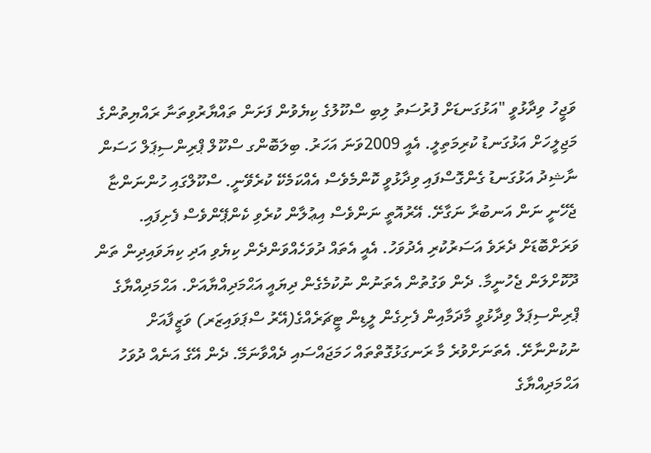ވަޖީހު ވިދާޅުވީ "އަޅުގަނޑަށް ފުރުސަތު ލިބި ސްކޫލުގެ ކިޔެވުން ފަށަން ތައްޔާރުވިތަނާ ރައްޔިތުންގެ މަޖިލީހަށް އަޅުގަނޑު ކުރިމަތިލީ. އެއީ 2009ވަނަ އަހަރު. ބިލަބޮންގ ސްކޫލް ޕްރިންސިޕަލް ހަސަން ނާޝިދު އަޅުގަނޑު ގެންގޮސްފައި ވިދާޅުވީ ކޮންމެވެސް އެއްކަމެކޭ ކުރެވޭނީ. ސްކޫލްގައި ހުންނަންޏާ ޖެހޭނީ ނަން އަނބުރާ ނަގާށޭ. އޭރުއޮތީ ނަންވެސް އިޢުލާން ކުރެވި ކެންޕޭންވެސް ފެށިފައި. ވަރަށްބޮޑަށް ދެރަވެ އަސަރުކުރި އެދުވަހު. އެއީ އެތައް ދުވަހެއްވަންދެން ކިޔެވި އަދި ކިޔަވައިދިން ތަން ދޫކޮށްލަން ޖެހުނީމާ. ދެން ވަގުތުން އެތަނުން ނުކުމެގެން ދިޔައީ އަޙްމަދިއްޔާއަށް. އަޙްމަދިއްޔާގެ ޕްރިންސިޕަލް ވިދާޅުވީ މާދަމާއިން ފެށިގެން ލީޑިން ޓީޗަރެއްގެ(އޭރު ސްޕަވައިޒަރ) ވަޒީފާއަށް ނުކުންނާށޭ. އެތަނަށްވުރެ މާ ރަނގަޅުގޮތްތައް ހަމަޖައްސައި ދެއްވާނަމޭ. ދެން އޭގެ އަނެއް ދުވަހު އަޙްމަދިއްޔާގެ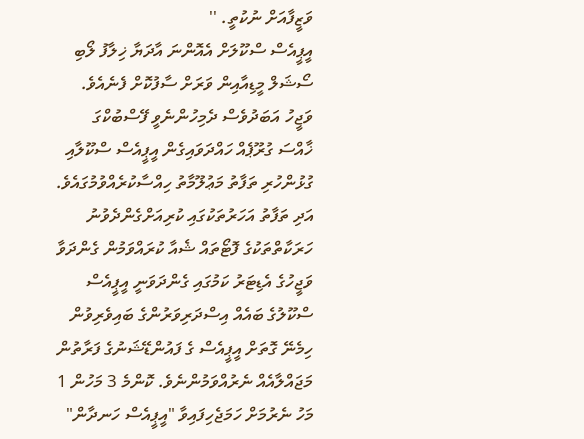ވަޒީފާއަށް ނުކުތީ. ''
އީޕީއެސް ސްކޫލަށް އެއޮންނަ އާދަޔާ ޚިލާފު ލޯބި ސޯޝަލް މީޑިއާއިން ވަރަށް ސާފުކޮށް ފެނެއެވެ. ވަޖީހު އަބަދުވެސް ދެމިހުންނެވީ ފޭސްބުކްގަ ޚާއްސަ ގުރޫޕެއް ހައްދަވައިގެން އީޕީއެސް ސްކޫލާއި ގުޅުންހުރި ތަފާތު މަޢުލޫމާތު ހިއްސާކުރެއްވުމުގައެވެ. އަދި ތަފާތު އަހަރުތަކުގައި ކުރިއަށްގެންދެވުނު ހަރަކާތްތަކުގެ ފޮޓޯތައް ޝެއާ ކުރައްވަމުން ގެންދަވާ ވަޖީހުގެ އެޑިޓަރު ކަމުގައި ގެންދަވަނީ އީޕީއެސް ސްކޫލުގެ ބައެއް އިސްދަރިވަރުންގެ ބައިވެރިވުން ހިމެނޭ ގޮތަށް އީޕީއެސް ގެ ފައުންޑޭޝަނުގެ ފަރާތުން މަޖައްލާއެއް ނެރުއްވަމުންނެވެ. ކޮންމެ 3 މަހުން 1 މަހު ނެރުމަށް ހަމަޖެހިފައިވާ "އީޕީއެސް ހަނދާން"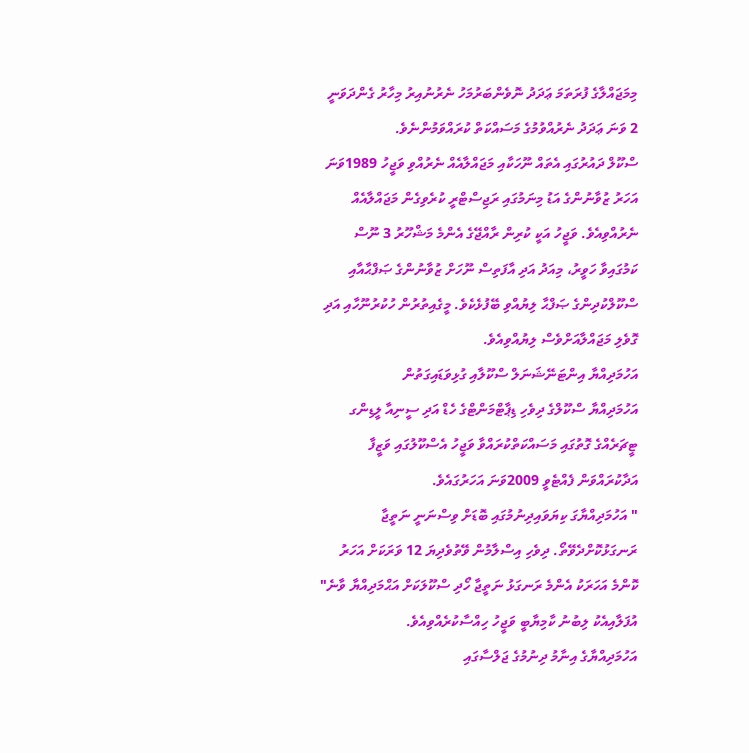މިމަޖައްލާގެ ފުރަތަމަ ޢަދަދު ނޮވެންބަރުމަހު ނެރުނުއިރު މިހާރު ގެންދަވަނީ 2 ވަނަ ޢަދަދު ނެރުއްވުމުގެ މަސައްކަތް ކުރައްވަމުންނެވެ.
ސްކޫލް ދައުރުގައި އެތައް ނޫހަކާއި މަޖައްލާއެއް ނެރުއްވި ވަޖީހު 1989ވަނަ އަހަރު ޒުވާނުންގެ އަޑު މިނަމުގައި ރަޖިސްޓްރީ ކުރެވިގެން މަޖައްލާއެއް ނެރުއްވިއެވެ. ވަޖީހު އަކީ ކުރިން ރާއްޖޭގެ އެންމެ މަޝްހޫރު 3 ނޫސް ކަމުގައިވާ ހަވީރު، މިއަދު އަދި އާފަތިސް ނޫހަށް ޒުވާނުންގެ ޞަފްޙާއާއި ސްކޫލްކުދިންގެ ޞަފްޙާ ލިޔުއްވި ބޭފުޅެކެވެ. މީގެއިތުރުން ހުކުރުނޫހާއި އަދި ގޮވެލި މަޖައްލާއަށްވެސް ލިޔުއްވިއެވެ.
އަހުމަދިއްޔާ އިންޓަނޭޝަނަލް ސްކޫލާއި ގުޅިވަޑައިގަތުން
އަހުމަދިއްޔާ ސްކޫލްގެ ދިވެހި ޑިޕާޓްމަންޓްގެ ހެޑް އަދި ސީނިއާ ލީޑިންގ ޓީޗަރެއްގެ ގޮތުގައި މަސައްކަތްކުރައްވާ ވަޖީހު އެސްކޫލުގައި ވަޒީފާ އަދާކުރައްވަން ފެއްޓެވީ 2009ވަނަ އަހަރުގައެވެ.
" އަހުމަދިއްޔާގަ ކިޔަވައިދިނުމުގައި ބޮޑަށް ވިސްނަނީ ނަތީޖާ ރަނގަޅުކޮށްދެވޭތޯ. ދިވެހި އިސްލާމުން ވޭތުވެދިޔަ 12 ވަރަކަށް އަހަރު ކޮންމެ އަހަރަކު އެންމެ ރަނގަޅު ނަތީޖާ ހޯދި ސްކޫލަކަށް އަޙްމަދިއްޔާ ވާނެ" އުފަލާއިއެކު ލިބުނު ކާމިޔާބީ ވަޖީހު ހިއްސާކުރެއްވިއެވެ.
އަހުމަދިއްޔާގެ އިނާމު ދިނުމުގެ ޖަލްސާގައި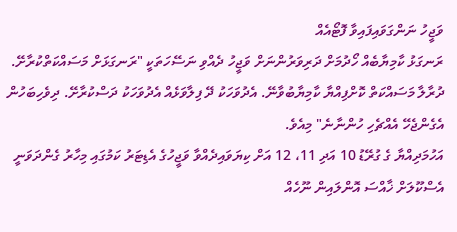ވަޖީހު ނަންގަވައިފައިވާ ފޮޓޯއެއް
ރަނގަޅު ކާމިޔާބެއް ހޯދުމަށް ދަރިވަރުންނަށް ވަޖީހު ދެއްވި ނަސޭހަތަކީ "ރަނގަޅަށް މަސައްކަތްކުރާށޭ. ދުރާލާ މަސައްކަތް ކޮށްފިއްޔާ ކާމިޔާބުވާނޭ. އެދުވަހަކު ދޭ ފިލާވަޅެއް އެދުވަހަކު ދަސްކުރާށޭ. ދިވެހިބަހުން އެގެންޖެހޭ އެއްޗެހި ހުންނާނެ" މިއެވެ.
އަހުމަދިއްޔާ ގެ ގުރޭޑު 10 އަދި 11، 12 އަށް ކިޔަވައިދެއްވާ ވަޖީހުގެ އެޑިޓަރު ކަމުގައި މިހާރު ގެންދަވަނީ އެސްކޫލަށް ޚާއްސަ އޮންލައިން ނޫހެއް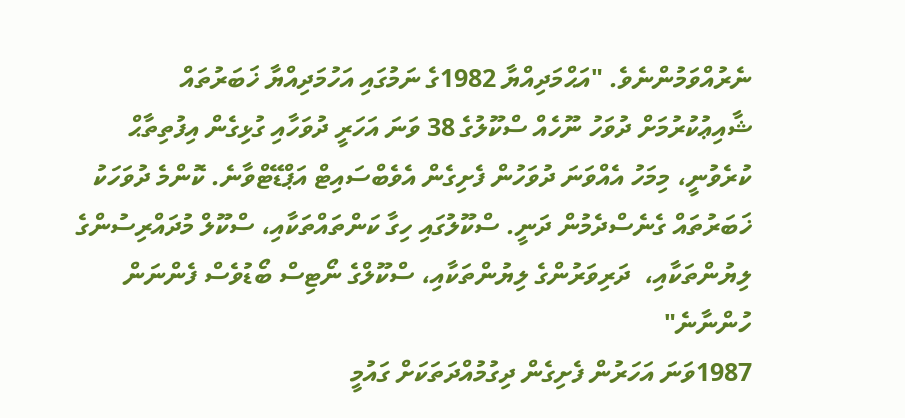ނެރުއްވަމުންނެވެ. "އަޙްމަދިއްޔާ 1982ގެ ނަމުގައި އަހުމަދިއްޔާ ޚަބަރުތައް ޝާއިޢުކުރުމަށް ދުވަހު ނޫހެއް ސްކޫލުގެ 38 ވަނަ އަހަރީ ދުވަހާއި ގުޅިގެން އިފުތިތާޙް ކުރެވުނީ، މިމަހު އެއްވަނަ ދުވަހުން ފެށިގެން އެވެބްސައިޓް އަޕްޑޭޓްވާނެ. ކޮންމެ ދުވަހަކު ޚަބަރުތައް ގެނެސްދެމުން ދަނީ. ސްކޫލުގައި ހިގާ ކަންތައްތަކާއި، ސްކޫލް މުދައްރިސުންގެ ލިޔުންތަކާއި،  ދަރިވަރުންގެ ލިޔުންތަކާއި، ސްކޫލްގެ ނޯޓިސް ބޯޑުވެސް ފެންނަން ހުންނާނެ"
1987ވަނަ އަހަރުން ފެށިގެން ދިގުމުއްދަތަކަށް ގައުމީ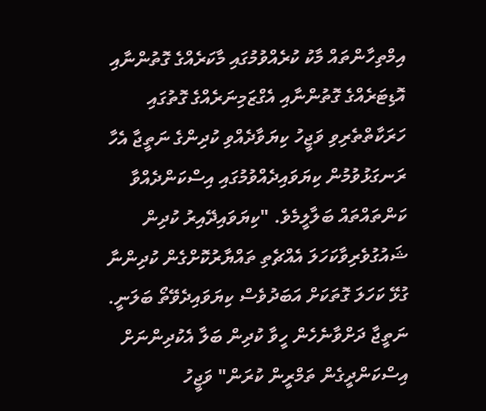އިމްތިހާންތައް މާކު ކުރެއްވުމުގައި މާކަރެއްގެ ގޮތުންނާއި އޮޑިޓަރެއްގެ ގޮތުންނާއި އެގްޒަމިނަރެއްގެ ގޮތުގައި ހަރަކާތްތެރިވި ވަޖީހު ކިޔަވާދެއްވި ކުދިންގެ ނަތީޖާ އެހާ ރަނގަޅުވުމުން ކިޔަވައިދެއްވުމުގައި އިސްކަންދެއްވާ ކަންތައްތައް ބަލާލީމެވެ. "ކިޔަވައިދޭއިރު ކުދިން ޝައުގުވެރިވާކަހަލަ އެއްޗެތި ތައްޔާރުކޮށްގެން ކުދިންނާ ގުޅޭ ކަހަލަ ގޮތަކަށް އަބަދުވެސް ކިޔަވައިދެވޭތޯ ބަލަނީ. ނަތީޖާ ދަށްވާނެހެން ހީވާ ކުދިން ބަލާ އެކުދިންނަށް އިސްކަންދީގެން ތަމްރީން ކުރަން" ވަޖީހު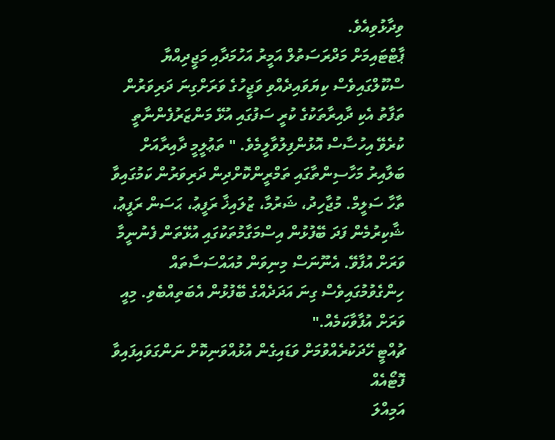ވިދާޅުވިއެވެ.
ޕާޓްޓައިމަށް މަދްރަސަތުލް އަމީރު އަހުމަދާއި މަޖީދިއްޔާ ސްކޫލްގައިވެސް ކިޔަވައިދެއްވި ވަޖީހުގެ ވަރަށްގިނަ ދަރިވަރުން ތަފާތު އެކި ދާއިރާތަކުގެ ކުރީ ސަފުގައި އުޅޭ މަންޒަރުފެންނާތީ ކުރެވޭ އިހުސާސް އޮޅުންފިލުވާލީމެވެ. " ތަޢުލީމީ ދާއިރާއަށް ބަލާއިރު މަހާސިންތާގައި ތަމްރީންކޮށްދިން ދަރިވަރުން ކަމުގައިވާ ތާހާ ސަލީމް. މުޖާހިދު، ޝަރުމާ، ޒުލައިޚާ ރަފީޢު، ޙަސަން ރަފީޢު، ޝާކިރުމެން ފަދަ ބޭފުޅުން އިސްމަގާމުތަކުގައި އުޅޭތަން ފެނުނީމާ ވަރަށް އުފާވޭ. އެނޫނަސް މިނިވަން މުއައްސަސާތައް ހިންގެވުމުގައިވެސް ގިނަ އަދަދެއްގެ ބޭފުޅުން އެބަތިއްބެވި. މިއީ ވަރަށް އުފާވާކަމެއް."
ޗުއްޓީ ހޭދަކުރެއްވުމަށް ވަޑައިގެން އުޅުއްވަނިކޮށް ނަންގަވައިފައިވާ ފޮޓޯއެއް
އަމިއްލަ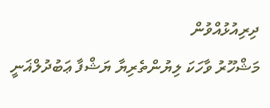ދިރިއުޅުއްވުން
މަޝްހޫރު ވާހަކަ ލިޔުންތެރިޔާ ޔަޝްފާ ޢަބުދުލްޣަނީ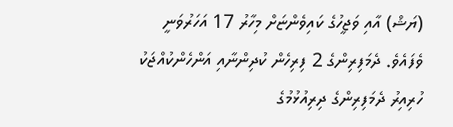(ޔަޝް) އާއި ވަޖީހުގެ ކައިވެންޏަށް މިހާރު 17 އަހަރުވަނީ ވެފައެވެ. ދެމަފިރިންގެ 2 ފިރިހެން ކުދިންނާއި އަންހެންކުއްޖަކު ހުރިއިރު ދެމަފިރިންގެ ދިރިއުޅުމުގެ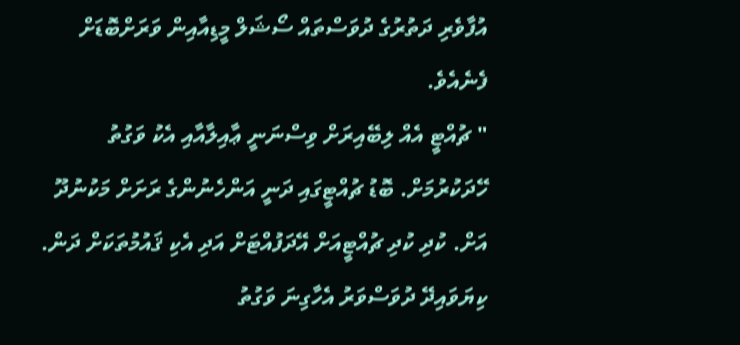އުފާވެރި ދަތުރުގެ ދުވަސްތައް ސޯޝަލް މީޑިއާއިން ވަރަށްބޮޑަށް ފެނެއެވެ.
" ޗުއްޓީ އެއް ލިބޭއިރަށް ވިސްނަނީ ޢާއިލާއާއި އެކު ވަގުތު ހޭދަކުރުމަށް. ބޮޑު ޗުއްޓީގައި ދަނީ އަންހެނުންގެ ރަށަށް މަކުނުދޫ އަށް. ކުދި ކުދި ޗުއްޓީއަށް އޭދަފުއްޓަށް އަދި އެކި ޤައުމުތަކަށް ދަން. ކިޔަވައިދޭ ދުވަސްވަރު އެހާގިނަ ވަގުތު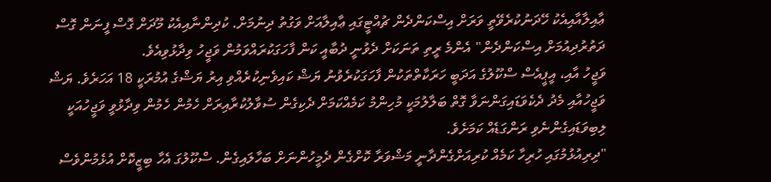ޢާއިލާއާއިއެކު ހޭދަނުކުރެވޭތީ ވަރަށް އިސްކަންދެން ޗުއްޓީގައި ޢާއިލާއަށް ވަގުތު ދިނުމަށް. ކުދިންނާއިއެކު މޫދަށް ގޮސް ފީނަން ގޮސް ދަތުރުދިއުމަށް އިސްކަންދެން" އެންމެ ރީތި ތަނަކަށް ދެވުނީ ދުބާއީ ކަން ފާހަގަކުރައްވަމުން ވަޖީހު ވިދާޅުވިއެވެ.
ވަޖީހު އާއި، އީޕީއެސް ސްކޫލުގެ އަދަބީ ހަރަކާތްތަކުން ފާހަގަކުރެވުނު ޔަޝް ކައިވެނިކުރެއްވި އިރު ޔަޝްގެ އުމުރަކީ 18 އަހަރެވެ. ޔަޝް ވަޖީހުއާއި މެދު ދެކެވަޑައިގަންނަވާ ގޮތް ބަލާލުމަކީ މުހިންމު ކަމެއްކަމަށް ދެކިގެން ސުވާލުކުރާއިރަށް ހެމުން ހެމުން ވިދާޅުވީ ވަޖީހުއަކީ ލިބިވަޑައިގެންނެވި ރަންގަޑެއް ކަމަށެވެ.
"ދިރިއުޅުމުގައި ހުރިހާ ކަމެއް ކުރިއަށްގެންދާނީ މަޝްވަރާ ކޮށްގެން ދެމީހުންނަށް ބަހާލައިގެން. ސްކޫލުގަ އެހާ ބިޒީކޮށް އުޅެމުންވެސް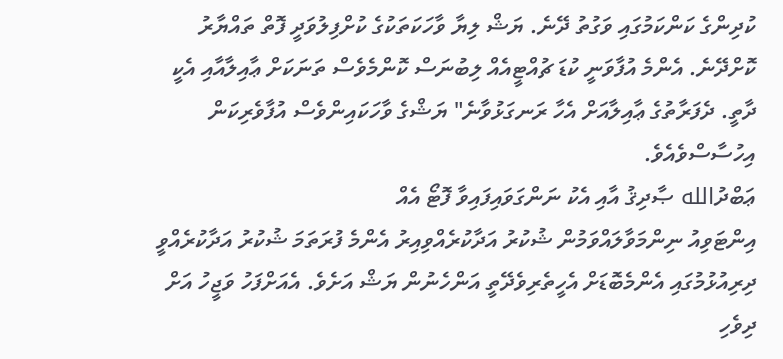ކުދިންގެ ކަންކަމުގައި ވަގުތު ދޭނެ. ޔަޝް ލިޔާ ވާހަކަތަކުގެ ކުށްފިލުވަދީ ފޮތް ތައްޔާރު ކޮށްދޭނެ. އެންމެ އުފާވަނީ ކުޑަ ޗުއްޓީއެއް ލިބުނަސް ކޮންމެވެސް ތަނަކަށް ޢާއިލާއާއި އެކީ ދާތީ. ދެފަރާތުގެ ޢާއިލާއަށް އެހާ ރަނގަޅުވާނެ" ޔަޝްގެ ވާހަކައިންވެސް އުފާވެރިކަން އިހުސާސްވެއެވެ.
ޢަބްދުالله ޞާދިޤު އާއި އެކު ނަންގަވައިފައިވާ ފޮޓޯ އެއް
އިންޓަވިއު ނިންމަވާލައްވަމުން ޝުކުރު އަދާކުރެއްވިއިރު އެންމެ ފުރަތަމަ ޝުކުރު އަދާކުރެއްވީ ދިރިއުޅުމުގައި އެންމެބޮޑަށް އެހީތެރިވެދޭތީ އަންހެނުން ޔަޝް އަށެވެ. އެއަށްފަހު ވަޖީހު އަށް ދިވެހި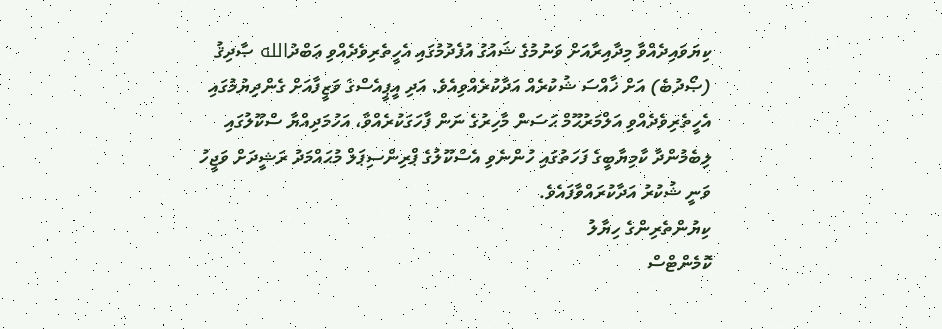ކިޔަވައިދެއްވާ މިދާއިރާއަށް ވަނުމުގެ ޝައުގު އުފެދުމުގައި އެހީތެރިވެދެއްވި ޢަބްދުالله ޞާދިޤު (ޞޯދުބެ) އަށް ޚާއްސަ ޝުކުރެއް އަދާކުރެއްވިއެވެ. އަދި އީޕީއެސްގެ ވަޒީފާއަށް ގެންދިޔުމުގައި އެހީތެރިވެދެއްވި އަލްމަރުޙޫމް ޙަސަން މާހިރުގެ ނަން ފާހަގަކުރެއްވާ، އަހުމަދިއްޔާ ސްކޫލުގައި ލިބެމުންދާ ކާމިޔާބީގެ ފަހަތުގައި ހުންނެވި އެސްކޫލުގެ ޕްރިންސިޕަލް މުޙައްމަދު ރަޝީދަށް ވަޖީހު ވަނީ ޝުކުރު އަދާކުރައްވާފައެވެ.
ކިޔުންތެރިންގެ ހިޔާލު
ކޮމެންޓްސް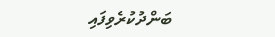ބަންދުކުރެވިފައި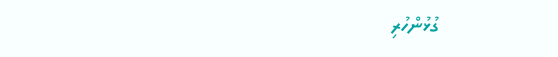ގުޅުންހުރި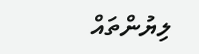ލިޔުންތައް